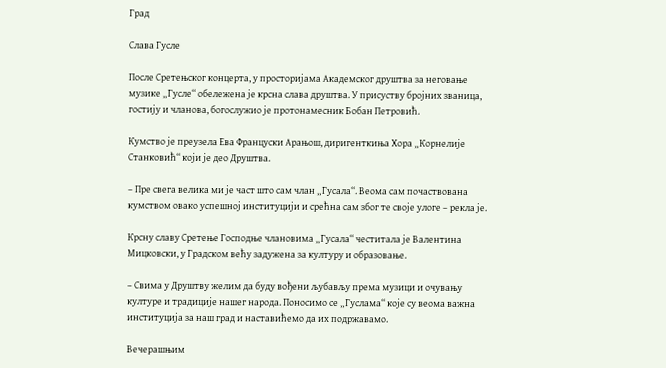Град

Слава Гусле

После Сретењског концерта, у просторијама Академског друштва за неговање музике „Гусле“ обележена је крсна слава друштва. У присуству бројних званица, гостију и чланова, богослужио је протонамесник Бобан Петровић.

Кумство је преузела Ева Француски Арањош, диригенткиња Хора „Корнелије Станковић“ који је део Друштва.

– Пре свега велика ми је част што сам члан „Гусала“. Веома сам почаствована  кумством овако успешној институцији и срећна сам због те своје улоге – рекла је.

Крсну славу Сретење Господње члановима „Гусала“ честитала је Валентина Мицковски, у Градском већу задужена за културу и образовање.

– Свима у Друштву желим да буду вођени љубављу према музици и очувању културе и традиције нашег народа. Поносимо се „Гуслама“ које су веома важна институција за наш град и наставићемо да их подржавамо.

Вечерашњим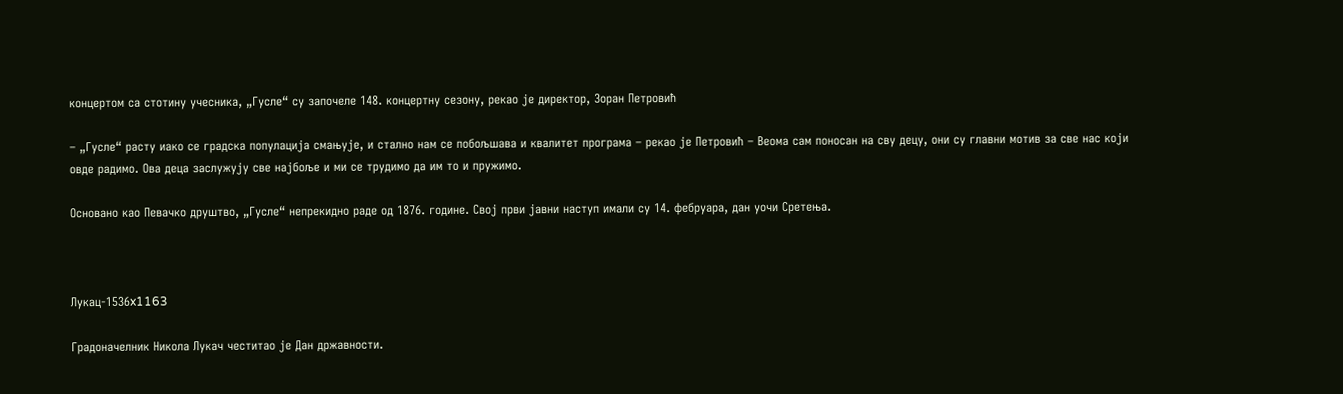концертом са стотину учесника, „Гусле“ су започеле 148. концертну сезону, рекао је директор, Зоран Петровић

– „Гусле“ расту иако се градска популација смањује, и стално нам се побољшава и квалитет програма – рекао је Петровић – Веома сам поносан на сву децу, они су главни мотив за све нас који овде радимо. Ова деца заслужују све најбоље и ми се трудимо да им то и пружимо.

Основано као Певачко друштво, „Гусле“ непрекидно раде од 1876. године. Свој први јавни наступ имали су 14. фебруара, дан уочи Сретења.



Лукац-1536x1163

Градоначелник Никола Лукач честитао је Дан државности.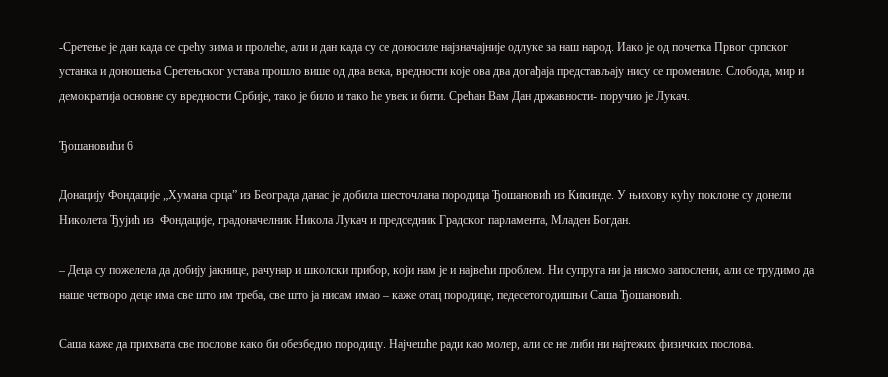-Сретење је дан када се срећу зима и пролеће, али и дан када су се доносиле најзначајније одлуке за наш народ. Иако је од почетка Првог српског устанка и доношења Сретењског устава прошло више од два века, вредности које ова два догађаја представљају нису се промениле. Слобода, мир и демократија основне су вредности Србије, тако је било и тако ће увек и бити. Срећан Вам Дан државности- поручио је Лукач.

Ђошановићи 6

Донацију Фондације „Хумана срца” из Београда данас је добила шесточлана породица Ђошановић из Кикинде. У њихову кућу поклоне су донели Николета Ђујић из  Фондације, градоначелник Никола Лукач и председник Градског парламента, Младен Богдан.

– Деца су пожелела да добију јакнице, рачунар и школски прибор, који нам је и највећи проблем. Ни супруга ни ја нисмо запослени, али се трудимо да наше четворо деце има све што им треба, све што ја нисам имао – каже отац породице, педесетогодишњи Саша Ђошановић.

Саша каже да прихвата све послове како би обезбедио породицу. Најчешће ради као молер, али се не либи ни најтежих физичких послова.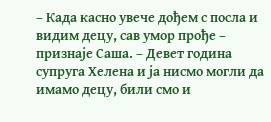– Када касно увече дођем с посла и видим децу, сав умор прође – признаје Саша. – Девет година супруга Хелена и ја нисмо могли да имамо децу, били смо и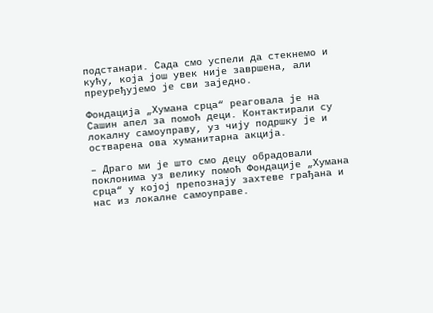подстанари. Сада смо успели да стекнемо и кућу, која још увек није завршена, али преуређујемо је сви заједно.

Фондација „Хумана срца“ реаговала је на Сашин апел за помоћ деци. Контактирали су локалну самоуправу, уз чију подршку је и остварена ова хуманитарна акција.

– Драго ми је што смо децу обрадовали поклонима уз велику помоћ Фондације „Хумана срца“ у којој препознају захтеве грађана и нас из локалне самоуправе.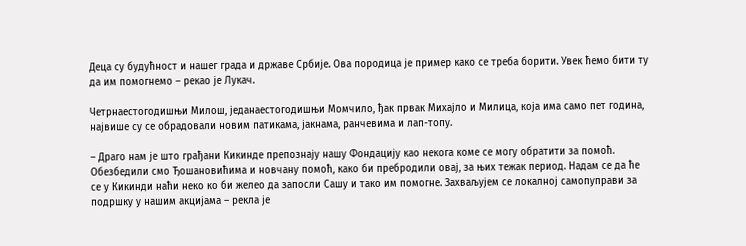Деца су будућност и нашег града и државе Србије. Ова породица је пример како се треба борити. Увек ћемо бити ту да им помогнемо – рекао је Лукач.

Четрнаестогодишњи Милош, једанаестогодишњи Момчило, ђак првак Михајло и Милица, која има само пет година, највише су се обрадовали новим патикама, јакнама, ранчевима и лап-топу.

– Драго нам је што грађани Кикинде препознају нашу Фондацију као некога коме се могу обратити за помоћ. Обезбедили смо Ђошановићима и новчану помоћ, како би пребродили овај, за њих тежак период. Надам се да ће се у Кикинди наћи неко ко би желео да запосли Сашу и тако им помогне. Захваљујем се локалној самопуправи за подршку у нашим акцијама – рекла је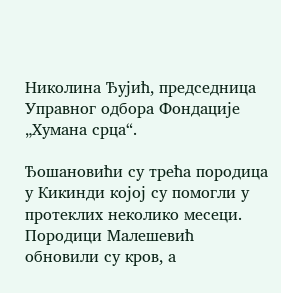Николина Ђујић, председница Управног одбора Фондације „Хумана срца“.

Ђошановићи су трећа породица у Кикинди којој су помогли у протеклих неколико месеци. Породици Малешевић обновили су кров, а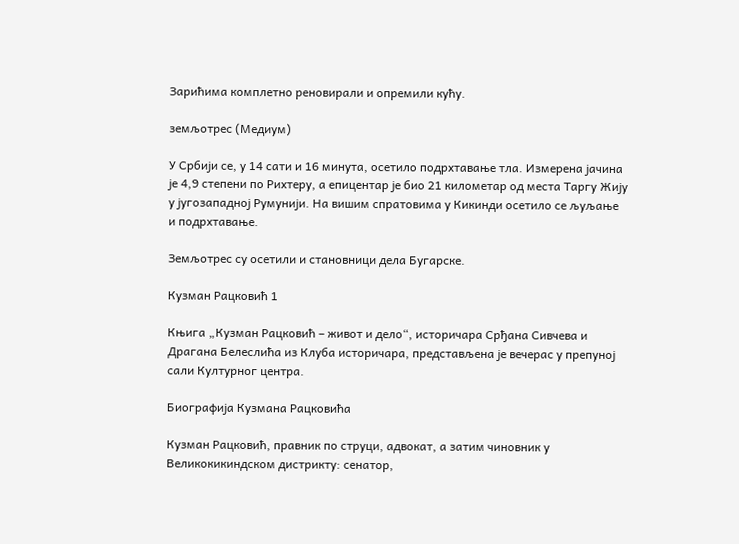Зарићима комплетно реновирали и опремили кућу.

земљотрес (Медиум)

У Србији се, у 14 сати и 16 минута, осетило подрхтавање тла. Измерена јачина је 4,9 степени по Рихтеру, а епицентар је био 21 километар од места Таргу Жију у југозападној Румунији. На вишим спратовима у Кикинди осетило се љуљање и подрхтавање.

Земљотрес су осетили и становници дела Бугарске.

Кузман Рацковић 1

Књига „Кузман Рацковић – живот и дело“, историчара Срђана Сивчева и Драгана Белеслића из Клуба историчара, представљена је вечерас у препуној сали Културног центра.

Биографија Кузмана Рацковића

Кузман Рацковић, правник по струци, адвокат, а затим чиновник у Великокикиндском дистрикту: сенатор,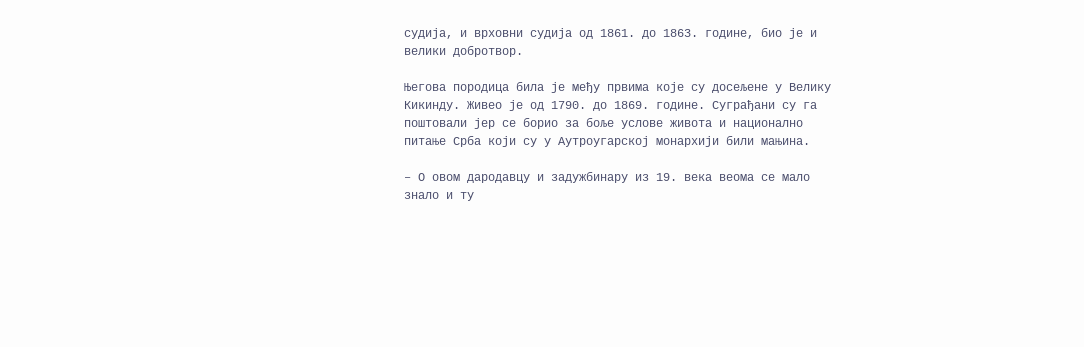судија, и врховни судија од 1861. до 1863. године, био је и велики добротвор.

Његова породица била је међу првима које су досељене у Велику Кикинду. Живео је од 1790. до 1869. године. Суграђани су га поштовали јер се борио за боље услове живота и национално питање Срба који су у Аутроугарској монархији били мањина.

– О овом дародавцу и задужбинару из 19. века веома се мало знало и ту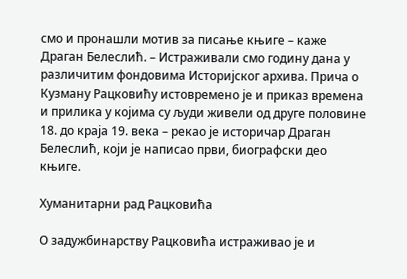смо и пронашли мотив за писање књиге – каже Драган Белеслић. – Истраживали смо годину дана у различитим фондовима Историјског архива. Прича о Кузману Рацковићу истовремено је и приказ времена и прилика у којима су људи живели од друге половине 18. до краја 19. века – рекао је историчар Драган Белеслић, који је написао први, биографски део књиге.

Хуманитарни рад Рацковића

О задужбинарству Рацковића истраживао је и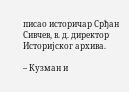писао историчар Срђан Сивчев, в. д. директор Историјског архива.

– Кузман и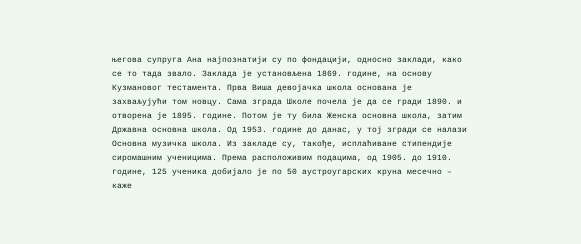његова супруга Ана најпознатији су по фондацији, односно заклади, како се то тада звало. Заклада је установљена 1869. године, на основу Кузмановог тестамента. Прва Виша девојачка школа основана је захваљујући том новцу. Сама зграда Школе почела је да се гради 1890. и отворена је 1895. године. Потом је ту била Женска основна школа, затим Државна основна школа. Од 1953. године до данас, у тој згради се налази Основна музичка школа. Из закладе су, такође, исплаћиване стипендије сиромашним ученицима. Према расположивим подацима, од 1905. до 1910. године, 125 ученика добијало је по 50 аустроугарских круна месечно – каже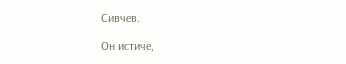Сивчев.

Он истиче,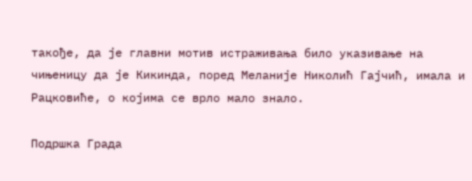такође, да је главни мотив истраживања било указивање на чињеницу да је Кикинда, поред Меланије Николић Гајчић, имала и Рацковиће, о којима се врло мало знало.

Подршка Града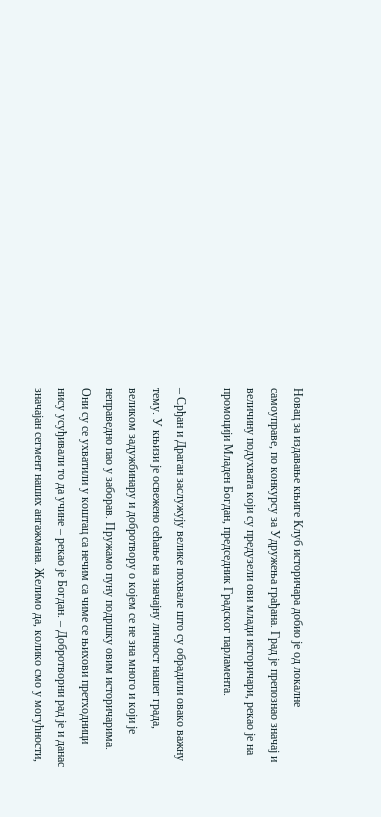Новац за издавање књиге Клуб историчара добио је од локалне самоуправе, по конкурсу за Удружења грађана. Град је препознао значај и величину подухвата који су предузели ови млади историчари, рекао је на промоцији Младен Богдан, председник Градског парламента.

– Срђан и Драган заслужују велике похвале што су обрадили овако важну тему. У књизи је освежено сећање на значајну личност нашег града, великом задужбинару и добротвору о којем се не зна много и који је неправедно пао у заборав. Пружамо пуну подршку овим историчарима. Они су се ухватили у коштац са нечим са чиме се њихови претходници нису усуђивали то да учине – рекао је Богдан. – Добротворни рад је и данас значајан сегмент наших ангажмана. Желимо да, колико смо у могућности,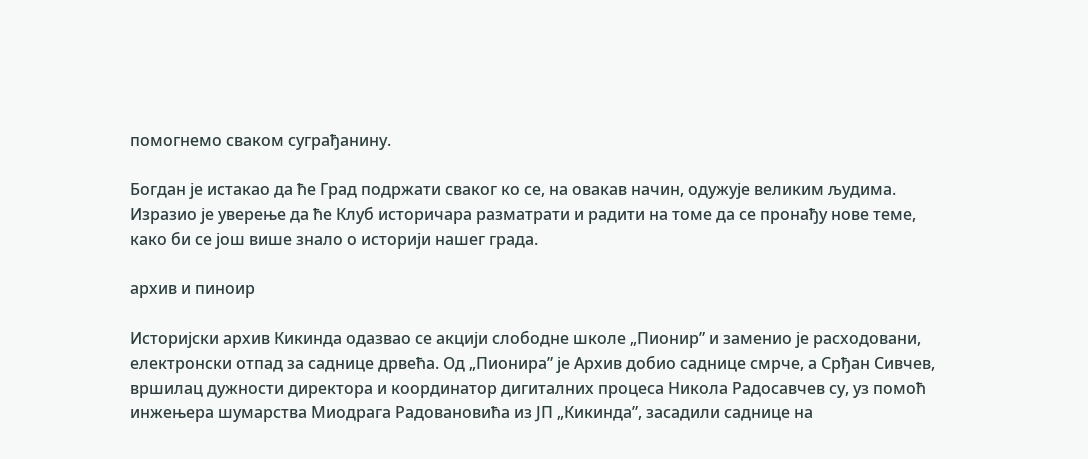помогнемо сваком суграђанину.

Богдан је истакао да ће Град подржати сваког ко се, на овакав начин, одужује великим људима. Изразио је уверење да ће Клуб историчара разматрати и радити на томе да се пронађу нове теме, како би се још више знало о историји нашег града.

архив и пиноир

Историјски архив Кикинда одазвао се акцији слободне школе „Пионир” и заменио је расходовани, електронски отпад за саднице дрвећа. Од „Пионира” је Архив добио саднице смрче, а Срђан Сивчев, вршилац дужности директора и координатор дигиталних процеса Никола Радосавчев су, уз помоћ инжењера шумарства Миодрага Радовановића из ЈП „Кикинда”, засадили саднице на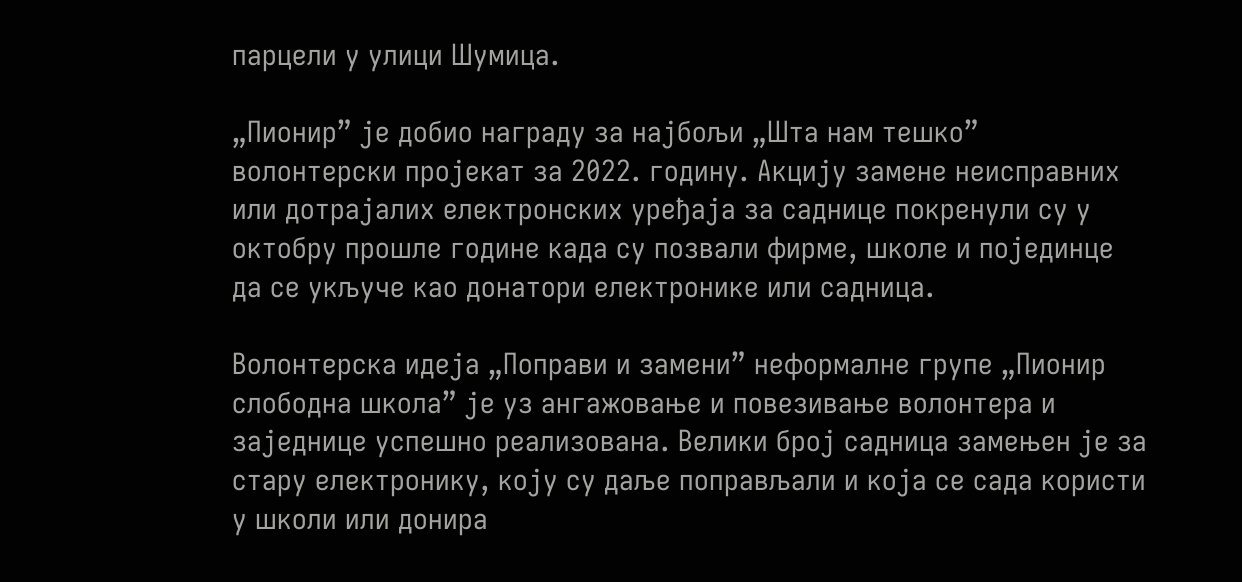парцели у улици Шумица.

„Пионир” је добио награду за најбољи „Шта нам тешко” волонтерски пројекат за 2022. годину. Акцију замене неисправних или дотрајалих електронских уређаја за саднице покренули су у октобру прошле године када су позвали фирме, школе и појединце да се укључе као донатори електронике или садница.

Волонтерска идеја „Поправи и замени” неформалне групе „Пионир слободна школа” је уз ангажовање и повезивање волонтера и заједнице успешно реализована. Велики број садница замењен је за стару електронику, коју су даље поправљали и која се сада користи у школи или донира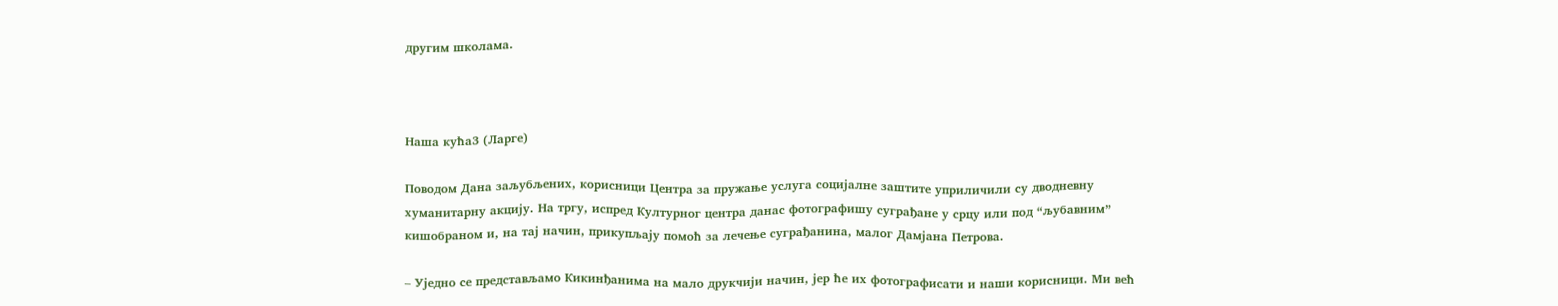другим школама.



Наша кућа3 (Ларге)

Поводом Дана заљубљених, корисници Центра за пружање услуга социјалне заштите уприличили су дводневну хуманитарну акцију. На тргу, испред Културног центра данас фотографишу суграђане у срцу или под “љубавним” кишобраном и, на тај начин, прикупљају помоћ за лечење суграђанина, малог Дамјана Петрова.

– Уједно се представљамо Кикинђанима на мало друкчији начин, јер ће их фотографисати и наши корисници. Ми већ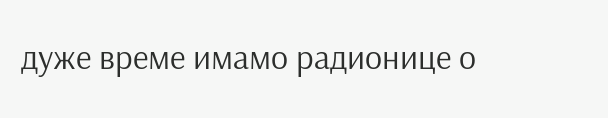дуже време имамо радионице о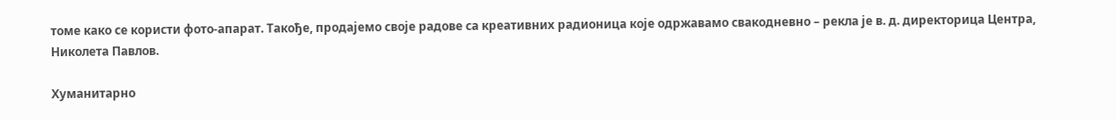томе како се користи фото-апарат. Такође, продајемо своје радове са креативних радионица које одржавамо свакодневно – рекла је в. д. директорица Центра, Николета Павлов.

Хуманитарно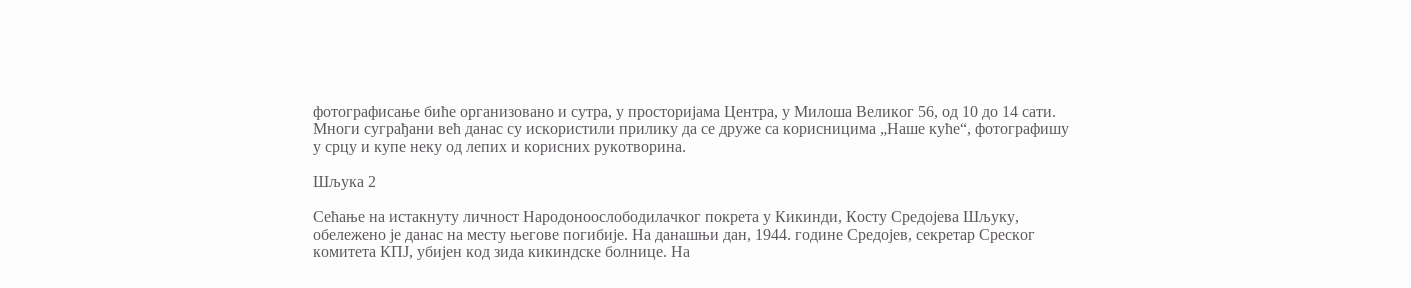фотографисање биће организовано и сутра, у просторијама Центра, у Милоша Великог 56, од 10 до 14 сати. Многи суграђани већ данас су искористили прилику да се друже са корисницима „Наше куће“, фотографишу у срцу и купе неку од лепих и корисних рукотворина.

Шљука 2

Сећање на истакнуту личност Народоноослободилачког покрета у Кикинди, Косту Средојева Шљуку, обележено је данас на месту његове погибије. На данашњи дан, 1944. године Средојев, секретар Среског комитета КПЈ, убијен код зида кикиндске болнице. На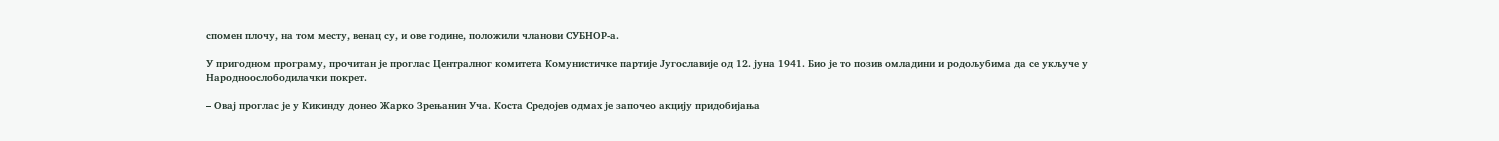спомен плочу, на том месту, венац су, и ове године, положили чланови СУБНОР-а.

У пригодном програму, прочитан је проглас Централног комитета Комунистичке партије Југославије од 12. јуна 1941. Био је то позив омладини и родољубима да се укључе у Народноослободилачки покрет.

– Овај проглас је у Кикинду донео Жарко Зрењанин Уча. Коста Средојев одмах је започео акцију придобијања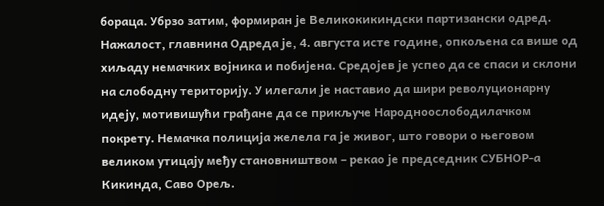бораца. Убрзо затим, формиран је Великокикиндски партизански одред. Нажалост, главнина Одреда је, 4. августа исте године, опкољена са више од хиљаду немачких војника и побијена. Средојев је успео да се спаси и склони на слободну територију. У илегали је наставио да шири револуционарну идеју, мотивишући грађане да се прикључе Народноослободилачком покрету. Немачка полиција желела га је живог, што говори о његовом великом утицају међу становништвом – рекао је председник СУБНОР-а Кикинда, Саво Орељ.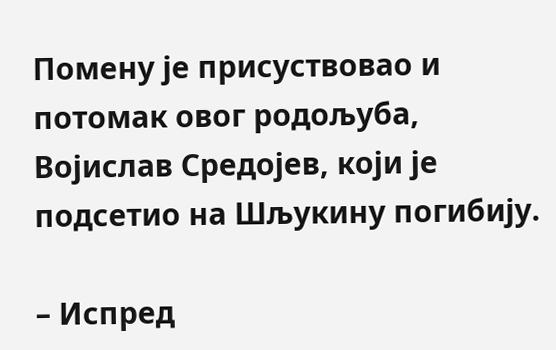Помену је присуствовао и потомак овог родољуба, Војислав Средојев, који је подсетио на Шљукину погибију.

– Испред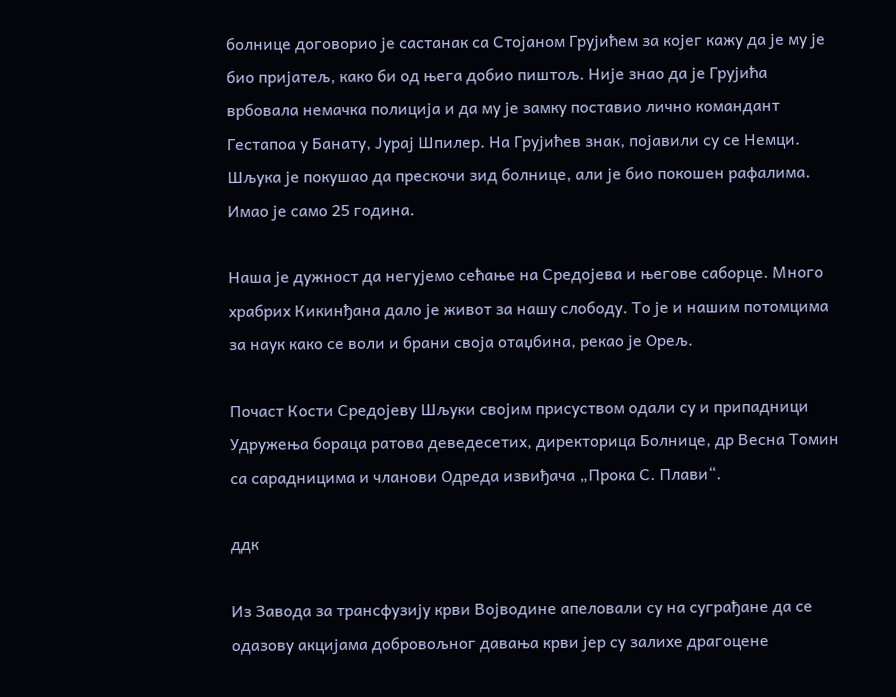болнице договорио је састанак са Стојаном Грујићем за којег кажу да је му је био пријатељ, како би од њега добио пиштољ. Није знао да је Грујића врбовала немачка полиција и да му је замку поставио лично командант Гестапоа у Банату, Јурај Шпилер. На Грујићев знак, појавили су се Немци. Шљука је покушао да прескочи зид болнице, али је био покошен рафалима. Имао је само 25 година.

Наша је дужност да негујемо сећање на Средојева и његове саборце. Много храбрих Кикинђана дало је живот за нашу слободу. То је и нашим потомцима за наук како се воли и брани своја отаџбина, рекао је Орељ.

Почаст Кости Средојеву Шљуки својим присуством одали су и припадници Удружења бораца ратова деведесетих, директорица Болнице, др Весна Томин са сарадницима и чланови Одреда извиђача „Прока С. Плави“.

ддк

Из Завода за трансфузију крви Војводине апеловали су на суграђане да се одазову акцијама добровољног давања крви јер су залихе драгоцене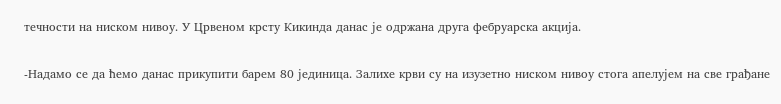течности на ниском нивоу. У Црвеном крсту Кикинда данас је одржана друга фебруарска акција.

-Надамо се да ћемо данас прикупити барем 80 јединица. Залихе крви су на изузетно ниском нивоу стога апелујем на све грађане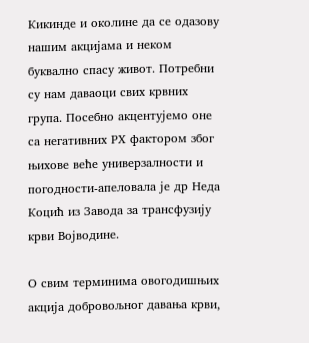Кикинде и околине да се одазову нашим акцијама и неком буквално спасу живот. Потребни су нам даваоци свих крвних група. Посебно акцентујемо оне са негативних РХ фактором због њихове веће универзалности и погодности-апеловала је др Неда Коцић из Завода за трансфузију крви Војводине.

О свим терминима овогодишњих акција добровољног давања крви,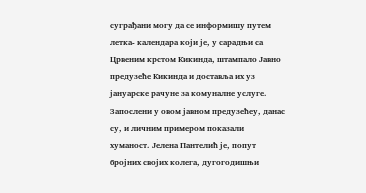суграђани могу да се информишу путем летка- календара који је, у сарадњи са Црвеним крстом Кикинда, штампало Јавно предузеће Кикинда и доставља их уз јануарске рачуне за комуналне услуге. Запослени у овом јавном предузећеу, данас су, и личним примером показали хуманост. Јелена Пантелић је, попут бројних својих колега, дугогодишњи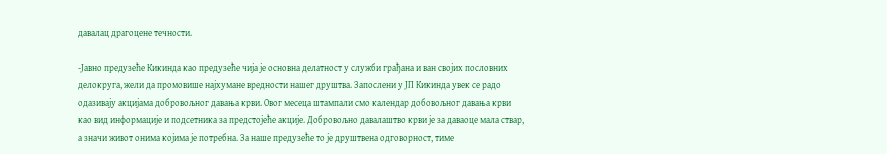давалац драгоцене течности.

-Јавно предузеће Кикинда као предузеће чија је основна делатност у служби грађана и ван својих пословних делокруга, жели да промовише најхумане вредности нашег друштва. Запослени у ЈП Кикинда увек се радо одазивају акцијама добровољног давања крви. Овог месеца штампали смо календар добовољног давања крви као вид информације и подсетника за предстојеће акције. Добровољно давалаштво крви је за даваоце мала ствар, а значи живот онима којима је потребна. За наше предузеће то је друштвена одговорност, тиме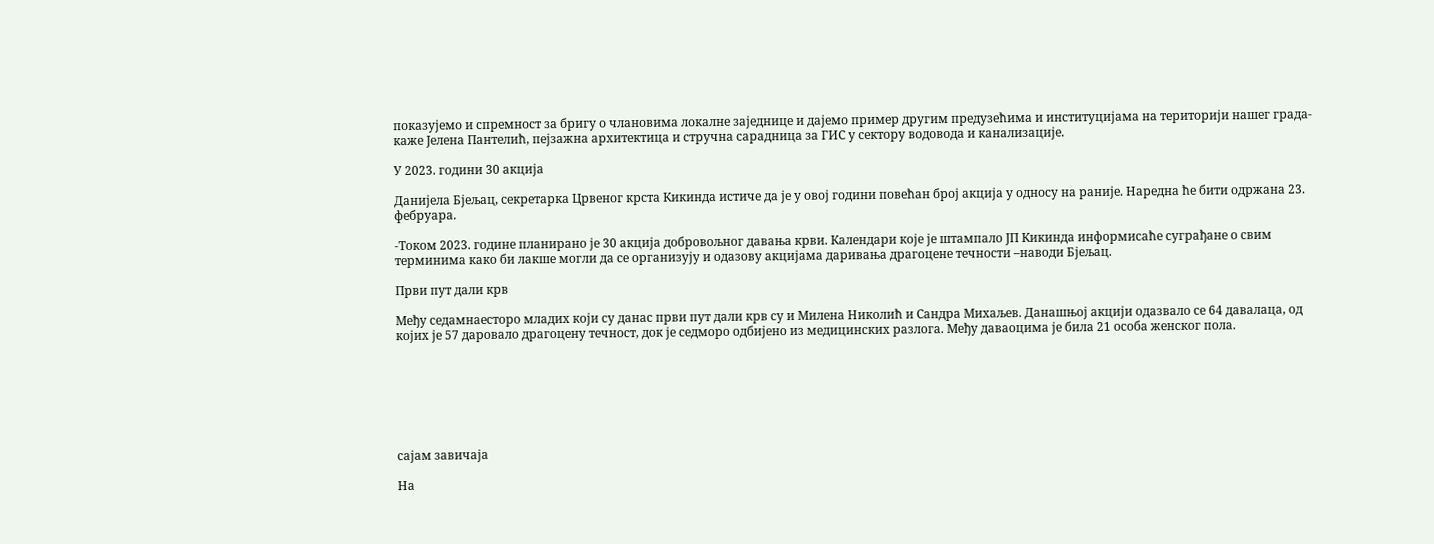показујемо и спремност за бригу о члановима локалне заједнице и дајемо пример другим предузећима и институцијама на територији нашег града- каже Јелена Пантелић, пејзажна архитектица и стручна сарадница за ГИС у сектору водовода и канализације.

У 2023. години 30 акција

Данијела Бјељац, секретарка Црвеног крста Кикинда истиче да је у овој години повећан број акција у односу на раније. Наредна ће бити одржана 23. фебруара.

-Током 2023. године планирано је 30 акција добровољног давања крви. Календари које је штампало ЈП Кикинда информисаће суграђане о свим терминима како би лакше могли да се организују и одазову акцијама даривања драгоцене течности –наводи Бјељац.

Први пут дали крв

Међу седамнаесторо младих који су данас први пут дали крв су и Милена Николић и Сандра Михаљев. Данашњој акцији одазвало се 64 давалаца, од којих је 57 даровало драгоцену течност, док је седморо одбијено из медицинских разлога. Међу даваоцима је била 21 особа женског пола.







сајам завичаја

На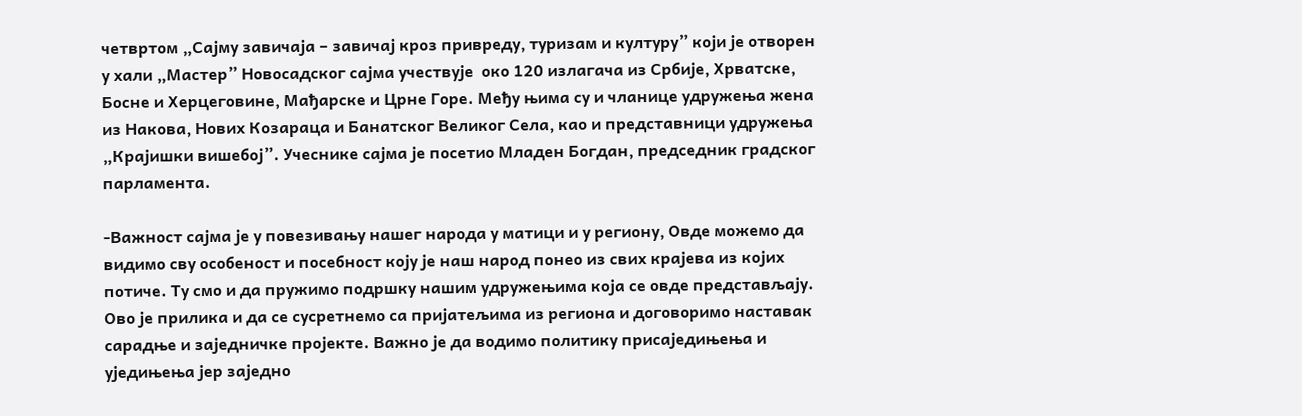четвртом „Сајму завичаја – завичај кроз привреду, туризам и културу” који је отворен у хали „Мастер” Новосадског сајма учествује  око 120 излагача из Србије, Хрватске, Босне и Херцеговине, Мађарске и Црне Горе. Међу њима су и чланице удружења жена из Накова, Нових Козараца и Банатског Великог Села, као и представници удружења „Крајишки вишебој”. Учеснике сајма је посетио Младен Богдан, председник градског парламента.

-Важност сајма је у повезивању нашег народа у матици и у региону, Овде можемо да видимо сву особеност и посебност коју је наш народ понео из свих крајева из којих потиче. Ту смо и да пружимо подршку нашим удружењима која се овде представљају. Ово је прилика и да се сусретнемо са пријатељима из региона и договоримо наставак сарадње и заједничке пројекте. Важно је да водимо политику присаједињења и уједињења јер заједно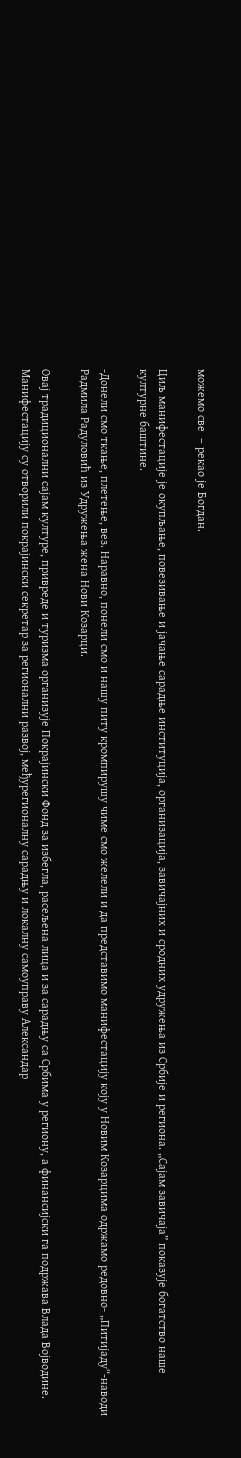можемо све  – рекао је Богдан.

Циљ манифестације је окупљање, повезивање и јачање сарадње институција, организација, завичајних и сродних удружења из Србије и региона. „Сајам завичаја” показује богатство наше културне баштине.

-Донели смо ткање, плетење, вез. Наравно, понели смо и нашу питу кромпирушу чиме смо желели и да представимо манифестацију коју у Новим Козарцима одржамо редовно- „Питијаду“-наводи Радмила Радуловић из Удружења жена Нови Козарци.

Овај традиционални сајам културе, привреде и туризма организује Покрајински Фонд за избегла, расељена лица и за сарадњу са Србима у региону, а финансијски га подржава Влада Војводине. Манифестацију су отворили покрајински секретар за регионални развој, међурегионалну сарадњу и локалну самоуправу Александар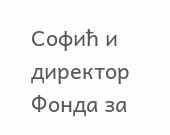Софић и директор Фонда за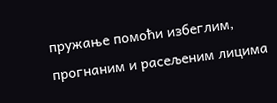пружање помоћи избеглим, прогнаним и расељеним лицима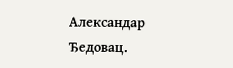Александар Ђедовац.